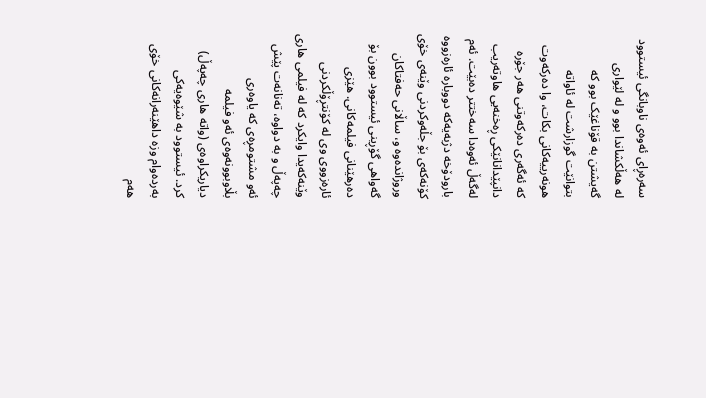سەرەڕای ئەوەی ناوبانگی ئیستوود لە هەڵکشاندا بوو و لە لێواری گەیشتن بە قۆناغێک بوو کە بتوانێت گوزارشت لە ئاواتە هونەرییەکانی بکات، وا دەرکەوت کە ئەگەری دەرکەوتنی هەر جۆرە دانپێدانانێکی ڕەخنەیی هاوتەریب لەگەڵ ئەوەدا سەختتر دەبێت. ئەم بارودۆخە دژبەیەکە دووبارە ئارەزووە کۆنەکەی بۆ جڵەوکردنی وێنەی خۆی وروژاندەوە و، ساڵانی حەفتاکان گەواهی گۆڕینی ئیستوود بوون بۆ دەرهێنانی فیلمەکانی. هێزی ئارەزووی وی لە کۆنتڕۆڵکردنی وێنەکەیدا وایکرد کە لە فیلمی هاری چەپەڵ و بە دواوە، تەنانەت پێش ئەو مشتومڕەی کە یاوەری بڵاوبوونەوەی ئەو فیلمە دیاریکراوەی (واتە هاری چەپەڵ) کرد. ئیستوود بە شێوەیەکی بەردەوام وزە داهێنەرانەکانی خۆی هەم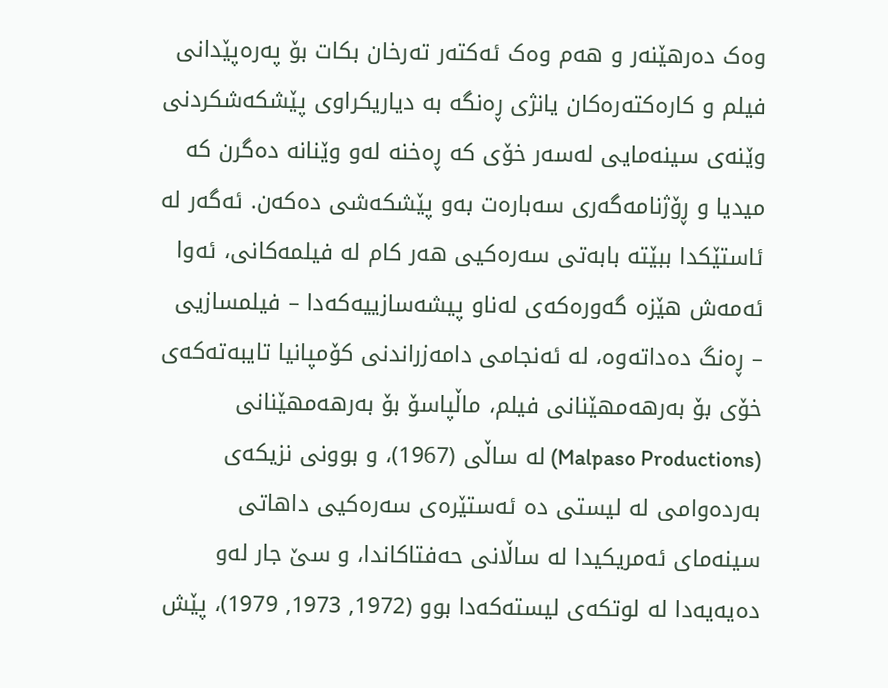وەک دەرهێنەر و هەم وەک ئەکتەر تەرخان بکات بۆ پەرەپێدانی فیلم و کارەکتەرەکان یانژی ڕەنگە بە دیاریکراوی پێشکەشکردنی وێنەی سینەمایی لەسەر خۆی کە ڕەخنە لەو وێنانە دەگرن کە میدیا و ڕۆژنامەگەری سەبارەت بەو پێشکەشی دەکەن. ئەگەر لە ئاستێکدا ببێتە بابەتی سەرەکیی هەر کام لە فیلمەکانی، ئەوا ئەمەش هێزە گەورەکەی لەناو پیشەسازییەکەدا – فیلمسازیی – ڕەنگ دەداتەوە، لە ئەنجامی دامەزراندنی کۆمپانیا تایبەتەکەی خۆی بۆ بەرهەمهێنانی فیلم، ماڵپاسۆ بۆ بەرهەمهێنانی (Malpaso Productions) لە ساڵی (1967)، و بوونی نزیکەی بەردەوامی لە لیستی دە ئەستێرەی سەرەکیی داهاتی سینەمای ئەمریکیدا لە ساڵانی حەفتاکاندا، و سێ جار لەو دەیەیەدا لە لوتکەی لیستەکەدا بوو (1972, 1973, 1979)، پێش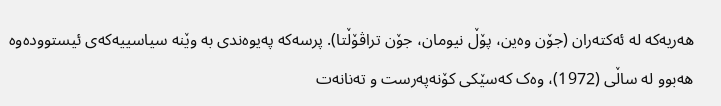هەریەکە لە ئەکتەران (جۆن وەین، پۆڵ نیومان، جۆن تراڤۆڵتا). پرسەکە پەیوەندی بە وێنە سیاسییەکەی ئیستوودەوە هەبوو لە ساڵی (1972)، وەک کەسێکی کۆنەپەرست و تەنانەت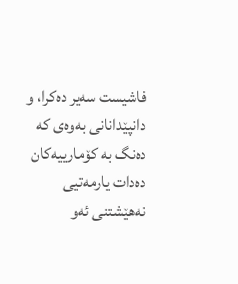فاشیست سەیر دەکرا، و دانپێدانانی بەوەی کە دەنگ بە کۆمارییەکان دەدات یارمەتیی نەهێشتنی ئەو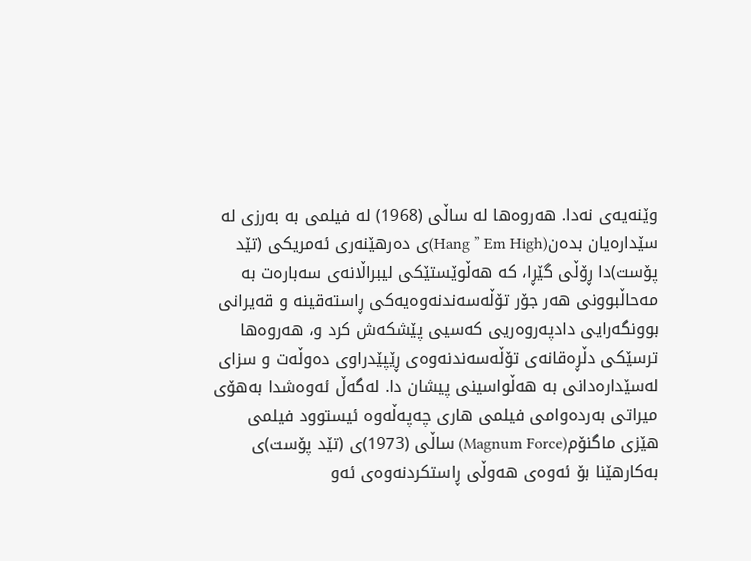وێنەیەی نەدا. هەروەها لە ساڵی (1968) لە فیلمی بە بەرزی لە سێدارەیان بدەن(Hang ” Em High)ی دەرهێنەری ئەمریکی (تێد پۆست)دا ڕۆڵی گێڕا، کە هەڵوێستێکی لیبراڵانەی سەبارەت بە مەحاڵبوونی هەر جۆر تۆڵەسەندنەوەیەکی ڕاستەقینە و قەیرانی بوونگەرایی دادپەروەریی کەسیی پێشکەش کرد و، هەروەها ترسێکی دڵڕەقانەی تۆڵەسەندنەوەی ڕێپێدراوی دەوڵەت و سزای لەسێدارەدانی بە هەڵواسینی پیشان دا. لەگەڵ ئەوەشدا بەهۆی میراتی بەردەوامی فیلمی هاری چەپەڵەوە ئیستوود فیلمی هێزی ماگنۆم(Magnum Force) ساڵی (1973)ی (تێد پۆست)ی بەکارهێنا بۆ ئەوەی هەوڵی ڕاستکردنەوەی ئەو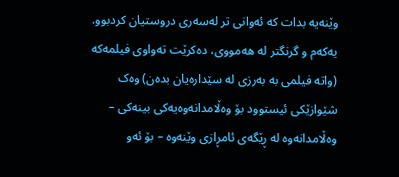وێنەیە بدات کە ئەوانی تر لەسەری دروستیان کردبوو.
یەکەم و گرنگتر لە هەمووی، دەکرێت تەواوی فیلمەکە (واتە فیلمی بە بەرزی لە سێدارەیان بدەن) وەک شێوازێکی ئیستوود بۆ وەڵامدانەوەیەکی بینەکی – وەڵامدانەوە لە ڕێگەی ئامڕازی وێنەوە – بۆ ئەو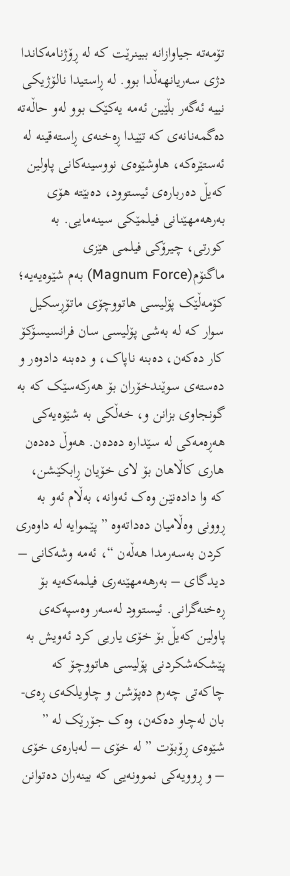تۆمەتە جیاوازانە ببینرێت کە لە ڕۆژنامەکاندا دژی سەریانهەڵدا بوو. لە ڕاستیدا نالۆژیکی نییە ئەگەر بڵێین ئەمە یەکێک بوو لەو حاڵەتە دەگمەنانەی کە تێیدا ڕەخنەی ڕاستەقینە لە ئەستێرەکە، هاوشێوەی نووسینەکانی پاولین کەیڵ دەربارەی ئیستوود، دەبێتە هۆی بەرهەمهێنانی فیلمێکی سینەمایی. بە کورتی، چیرۆکی فیلمی هێزی ماگنۆم(Magnum Force) بەم شێوەیەیە؛ کۆمەڵێک پۆلیسی هاتووچۆی ماتۆڕسکیل سوار کە لە بەشی پۆلیسی سان فرانسیسۆکۆ کار دەکەن، دەبنە ناپاک، و دەبنە دادوەر و دەستەی سوێندخۆران بۆ هەرکەسێک کە بە گونجاوی بزانن و، خەڵکی بە شێوەیەکی هەڕەمەکی لە سێدارە دەدەن. هەوڵ دەدەن هاری کاڵاهان بۆ لای خۆیان ڕابکێشن، کە وا دادەنێن وەک ئەوانە، بەڵام ئەو بە ڕوونی وەڵامیان دەداتەوە ” پێموایە لە داوەری کردن بەسەرمدا هەڵەن “، ئەمە وشەکانی – دیدگای – بەرهەمهێنەری فیلمەکەیە بۆ ڕەخنەگرانی. ئیستوود لەسەر وەسپەکەی پاولین کەیڵ بۆ خۆی یاریی کرد ئەویش بە پێشکەشکردنی پۆلیسی هاتووچۆ کە چاکەتی چەرم دەپۆشن و چاویلکەی ڕەی-بان لەچاو دەکەن، وەک جۆرێک لە ” شێوەی ڕۆبۆت ” لە خۆی – لەبارەی خۆی – و ڕوویەکی نموونەیی کە بینەران دەتوانن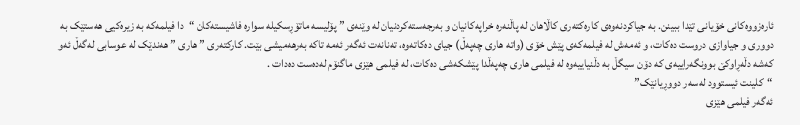ئارەزووەکانی خۆیانی تێدا ببینن. بە جیاکردنەوەی کارەکتەری کاڵاهان لە پاڵنەرە خراپەکانیان و بەرجەستەکردنیان لە وێنەی ” پۆلیسە ماتۆڕسکیلە سوارە فاشیستەکان “دا فیلمەکە بە زیرەکیی هەستێک بە دووری و جیاوازی دروست دەکات، و ئەمەش لە فیلمەکەی پێش خۆی (واتە هاری چەپەڵ) جیای دەکاتەوە، تەنانەت ئەگەر ئەمە تاکە بەرهەمیشی بێت. کارکتەری ” هاری ” هەندێک لە عوسابی لەگەڵ ئەو کەشە دڵەڕاوکێ بوونگەراییەی کە دۆن سیگڵ بە دڵنیاییەوە لە فیلمی هاری چەپەڵدا پێشکەشی دەکات، لە فیلمی هێزی ماگنۆم لەدەست دەدات .
“کلینت ئیستوود لەسەر دووڕیانێک”
ئەگەر فیلمی هێزی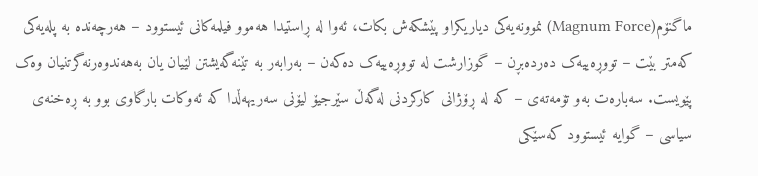ماگنۆم(Magnum Force) نموونەیەکی دیاریکراو پێشکەش بکات، ئەوا لە ڕاستیدا هەموو فیلمەکانی ئیستوود – هەرچەندە بە پلەیەکی کەمتر بێت – تووڕەییەک دەردەبڕن – گوزارشت لە تووڕەییەک دەکەن – بەرابەر بە تێنەگەیشتن لێیان یان بەهەندوەرنەگرتنیان وەک پێویست. سەبارەت بەو تۆمەتەی – کە لە ڕۆژانی کارکردنی لەگەڵ سێرجیۆ لیۆنی سەریهەڵدا کە ئەوکات بارگاوی بوو بە ڕەخنەی سیاسی – گوایە ئیستوود کەسێکی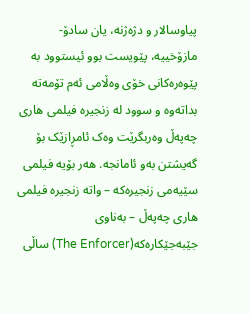پیاوسالار و دژەژنە، یان سادۆ- مازۆخییە، پێویست بوو ئیستوود بە پێوەرەکانی خۆی وەڵامی ئەم تۆمەتە بداتەوە و سوود لە زنجیرە فیلمی هاری چەپەڵ وەربگرێت وەک ئامڕازێک بۆ گەیشتن بەو ئامانجە. هەر بۆیە فیلمی سێیەمی زنجیرەکە – واتە زنجیرە فیلمی هاری چەپەڵ – بەناوی جێبەجێکارەکە(The Enforcer) ساڵی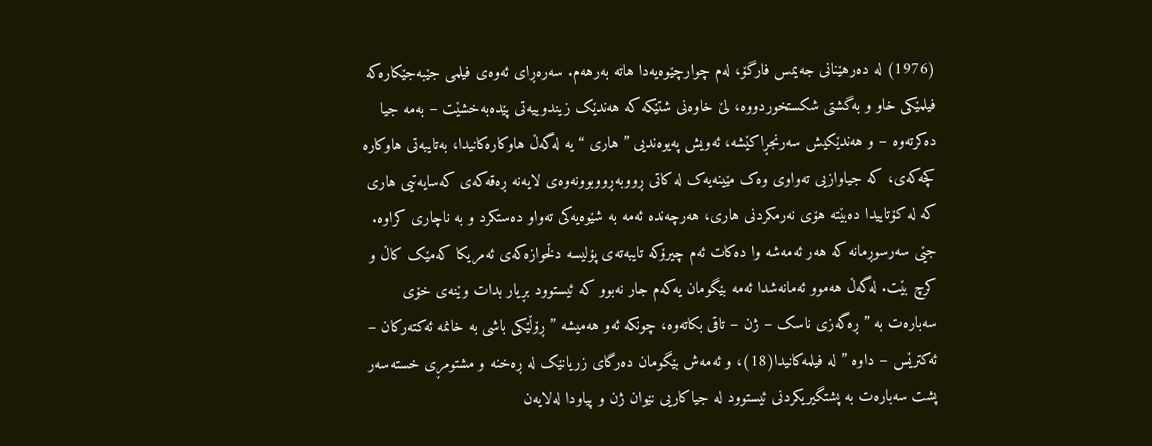(1976) لە دەرهێنانی جەیمس فارگۆ، لەم چوارچێوەیەدا هاتە بەرهەم. سەرەڕای ئەوەی فیلمی جێبەجێکارەکە فیلمێکی خاو و بەگشتی شکستخوردووە، لێ خاوەنی شتێکە کە هەندێک زیندوییەتی پێدەبەخشێت – بەمە جیا دەکرتەوە – و هەندێکیش سەرنجڕاکێشە، ئەویش پەیوەندیی ” هاری “یە لەگەڵ هاوکارەکانیدا، بەتایبەتی هاوکارە کچەکەی، کە جیاوازیی تەواوی وەک مێینەیەک لە کاتی ڕووبەڕووبوونەوەی لایەنە ڕەقەکەی کەسایەتیی هاری کە لە کۆتاییدا دەبێتە هۆی نەرمکردنی هاری، هەرچەندە ئەمە بە شێوەیەکی تەواو دەستکرد و بە ناچاری کراوە. جێی سەرسوڕمانە کە هەر ئەمەشە وا دەکات ئەم چیرۆکە تایبەتەی پۆلیسە دڵخوازەکەی ئەمریکا کەمێک کاڵ و کرچ بێت. لەگەڵ هەموو ئەمانەشدا ئەمە بێگومان یەکەم جار نەبوو کە ئیستوود بڕیار بدات وێنەی خۆی سەبارەت بە ” ڕەگەزی ناسک – ژن – تاقی بکاتەوە، چونکە ئەو هەمیشە ” ڕۆڵێکی باشی بە خانمە ئەکتەرکان – ئەکترێس – داوە ” لە فیلمەکانیدا(18)، و ئەمەش بێگومان دەرگای زریانێک لە ڕەخنە و مشتومڕی خستەسەر پشت سەبارەت بە پشتگیریکردنی ئیستوود لە جیاکاریی نێوان ژن و پیاودا لەلایەن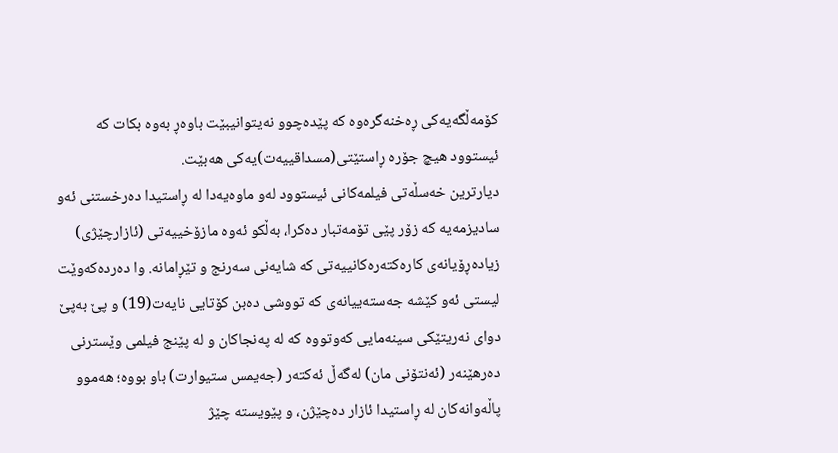کۆمەڵگەیەکی ڕەخنەگرەوە کە پێدەچوو نەیتوانیبێت باوەڕ بەوە بکات کە ئیستوود هیچ جۆرە ڕاستێتی(مسداقییەت)یەکی هەبێت.
دیارترین خەسڵەتی فیلمەکانی ئیستوود لەو ماوەیەدا لە ڕاستیدا دەرخستنی ئەو سادیزمەیە کە زۆر پێی تۆمەتبار دەکرا، بەڵکو ئەوە مازۆخییەتی (ئازارچێژی) زیادەڕۆیانەی کارەکتەرەکانییەتی کە شایەنی سەرنج و تێڕامانە. وا دەردەکەوێت لیستی ئەو کێشە جەستەییانەی کە تووشی دەبن کۆتایی نایەت(19) و پێ بەپێ دوای نەریتێکی سینەمایی کەوتووە کە لە پەنجاکان و لە پێنج فیلمی وێسترنی دەرهێنەر (ئەنتۆنی مان) لەگەڵ ئەکتەر (جەیمس ستیوارت) باو بووە؛ هەموو پاڵەوانەکان لە ڕاستیدا ئازار دەچێژن، و پێویستە چێژ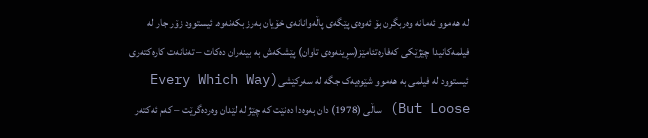لە هەموو ئەمانە وەربگرن بۆ ئەوەی پێگەی پاڵەوانانەی خۆیان بەرز بکەنەوە. ئیستوود زۆر جار لە فیلمەکانیدا چێژێکی کەفارەتئامێز(سڕینەوەی تاوان) پێشکەش بە بینەران دەکات – تەنانەت کارەکتەری ئیستوود لە فیلمی بە هەموو شێوەیەک جگە لە سەرکێشی(Every Which Way But Loose) ساڵی (1978) دان بەوەدا دەنێت کە چێژ لە لێدان وەردەگرێت – کەم ئەکتەر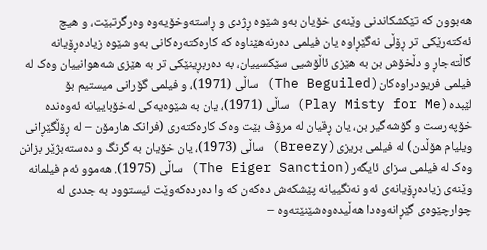هەبوون کە تێکشکاندنی وێنەی خۆیان بەو شێوە ڕژدی و ڕاستەوخۆیەوە وەرگرتبێت، و هیچ ئەکتەرێکی تر ڕۆڵی نەگێڕاوە یان فیلمی دەرنەهێناوە کە کارەکتەرەکانی بەو شێوە زیادەڕۆیانە گاڵتەجاڕ و دڵخۆش بن بە هێزی ئاڵۆشیی سێکسییان، بە دەربڕینێکی تر بە هێزی شەهوانییان وەک لە فیلمی فریودراوەکان(The Beguiled) ساڵی (1971)، و فیلمی گۆرانی میستیم بۆ لێبدە(Play Misty for Me) ساڵی (1971)، یان بە شێوەیەکی لەخۆباییانە ئەوەندە خۆپەرست و گۆشەگیر بن، یان ڕقیان لە مرۆڤ بێت وەک کارەکتەری (فرانک هارمۆن – لە ڕۆڵگێڕانی ویلیام هۆڵدن) لە فیلمی بریزی(Breezy) ساڵی (1973)، یان خۆیان بە گرنگ و دەستەبژێر بزانن وەک لە فیلمی سزای ئایگەر(The Eiger Sanction) ساڵی (1975). هەموو ئەم فیلمانە وێنەی زیادەڕۆیانەی ئەو نەنگییانە پێشکەش دەکەن کە وا دەردەکەوێت ئیستوود بە جددی لە چوارچێوەی گێڕانەوەدا هەڵیدەوەشێنێتەوە –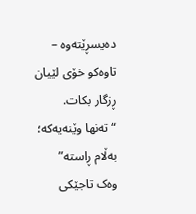دەیسڕێتەوە – تاوەکو خۆی لێیان ڕزگار بکات.
“تەنها وێنەیەکە؛ بەڵام ڕاستە”
وەک تاجێکی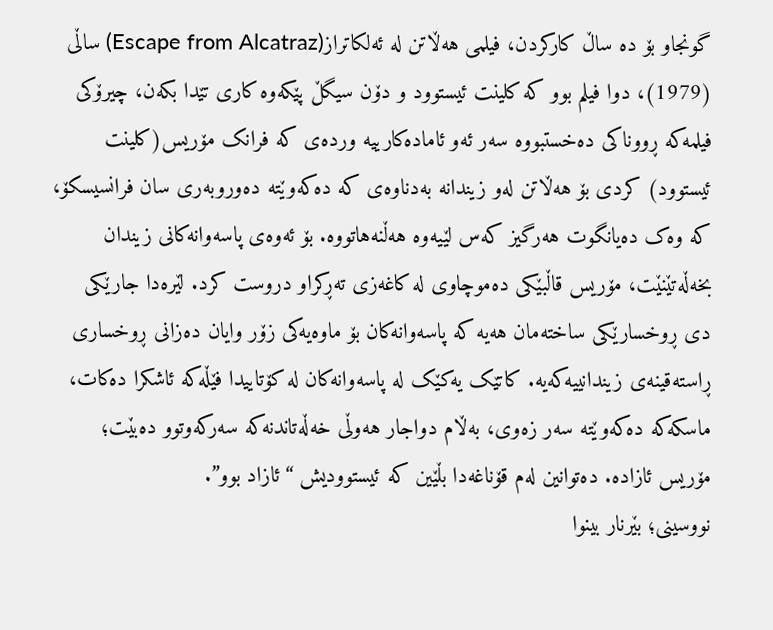گونجاو بۆ دە ساڵ کارکردن، فیلمی هەڵاتن لە ئەلکاتراز(Escape from Alcatraz) ساڵی (1979)، دوا فیلم بوو کە کلینت ئیستوود و دۆن سیگڵ پێکەوه کاری تێدا بکەن، چیرۆکی فیلمەکە ڕووناکی دەخستبووە سەر ئەو ئامادەکارییە وردەی کە فرانک مۆریس(کلینت ئیستوود) کردی بۆ هەڵاتن لەو زیندانە بەدناوەی کە دەکەوێتە دەوروبەری سان فرانسیسکۆ، کە وەک دەیانگوت هەرگیز کەس لێیەوە هەڵنەهاتووە. بۆ ئەوەی پاسەوانەکانی زیندان بخەڵەتێنێت، مۆریس قاڵبێکی دەموچاوی لە کاغەزی تەڕکراو دروست کرد. لێرەدا جارێکی دی ڕوخسارێکی ساختەمان هەیە کە پاسەوانەکان بۆ ماوەیەکی زۆر وایان دەزانی ڕوخساری ڕاستەقینەی زیندانییەکەیە. کاتێک یەکێک لە پاسەوانەکان لە کۆتاییدا فێڵەکە ئاشکرا دەکات، ماسکەکە دەکەوێتە سەر زەوی، بەڵام دواجار هەوڵی خەڵەتاندنەکە سەرکەوتوو دەبێت؛ مۆریس ئازادە. دەتوانین لەم قۆناغەدا بڵێین کە ئیستوودیش “ئازاد بوو”.
نووسینی؛ بێرنار بینوا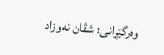وەرگێڕانی؛ شڤان نەوزاد